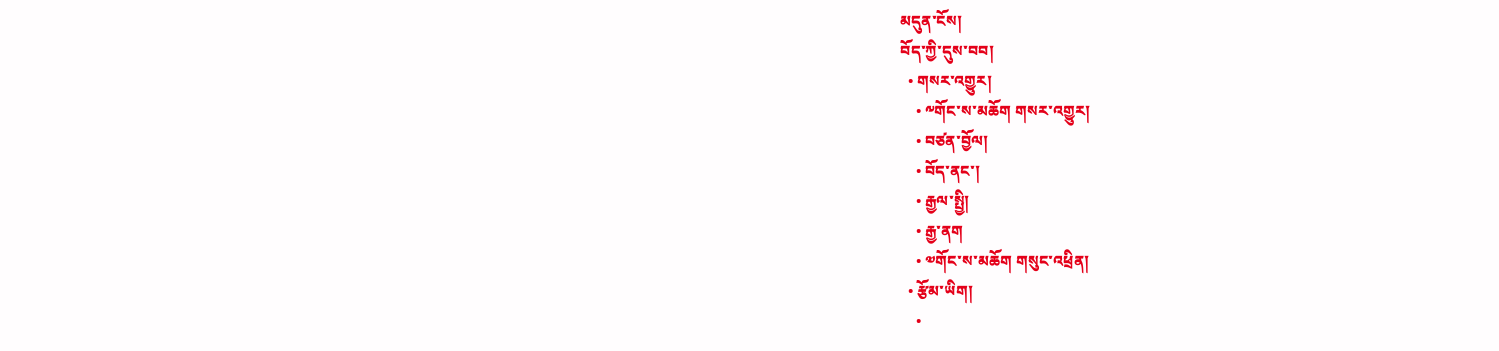མདུན་ངོས།
བོད་ཀྱི་དུས་བབ།
  • གསར་འགྱུར།
    • ༸གོང་ས་མཆོག གསར་འགྱུར།
    • བཙན་བྱོལ།
    • བོད་ནང་།
    • རྒྱལ་སྤྱི།
    • རྒྱ་ནག
    • ༧གོང་ས་མཆོག གསུང་འཕྲིན།
  • རྩོམ་ཡིག།
    •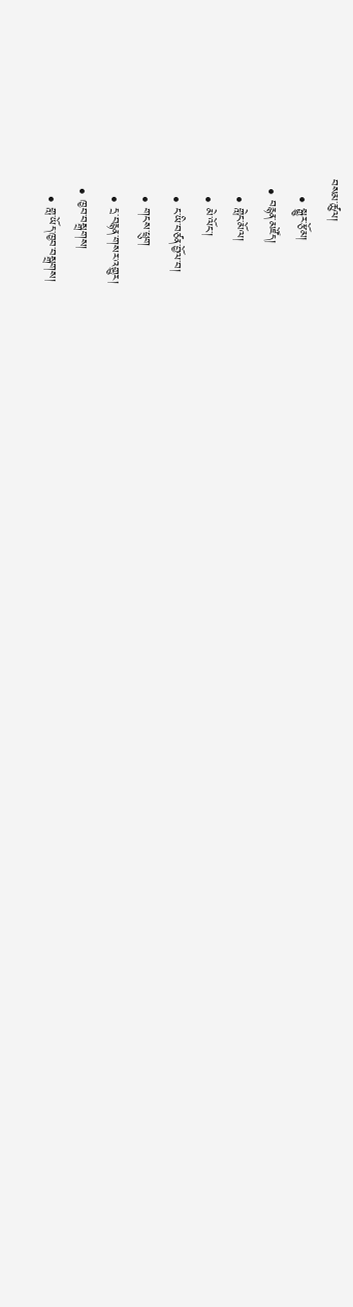བསམ་ཚུལ།
    • སྒྱུར་རྩོམ།
  • བརྙན་མཛོད།
    • གླེང་མོལ།
    • མེ་ལོང་།
    • ང་ཡི་བཙན་བྱོལ་བ།
    • གངས་ཕྲུག
    • དྲ་བརྙན་གསར་འགྱུར།
  • ཁྱབ་བསྒྲགས།
    • གླ་ཡོད་ཁྱབ་བསྒྲགས།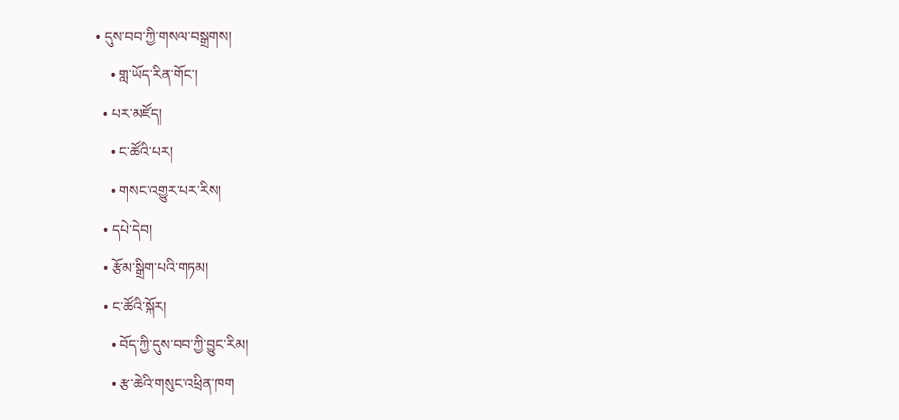• དུས་བབ་ཀྱི་གསལ་བསྒྲགས།
    • གླ་ཡོད་རིན་གོང་།
  • པར་མཛོད།
    • ང་ཚོའི་པར།
    • གསང་འགྱུར་པར་རིས།
  • དཔེ་དེབ།
  • རྩོམ་སྒྲིག་པའི་གཏམ།
  • ང་ཚོའི་སྐོར།
    • བོད་ཀྱི་དུས་བབ་ཀྱི་བྱུང་རིམ།
    • རྩ་ཆེའི་གསུང་འཕྲིན་ཁག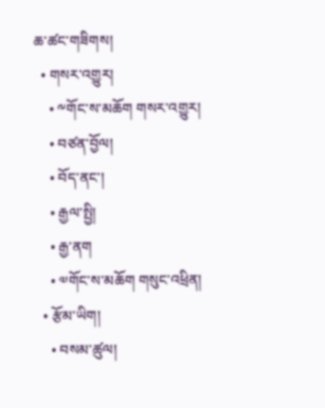ཆ་ཚང་གཟིགས།
  • གསར་འགྱུར།
    • ༸གོང་ས་མཆོག གསར་འགྱུར།
    • བཙན་བྱོལ།
    • བོད་ནང་།
    • རྒྱལ་སྤྱི།
    • རྒྱ་ནག
    • ༧གོང་ས་མཆོག གསུང་འཕྲིན།
  • རྩོམ་ཡིག།
    • བསམ་ཚུལ།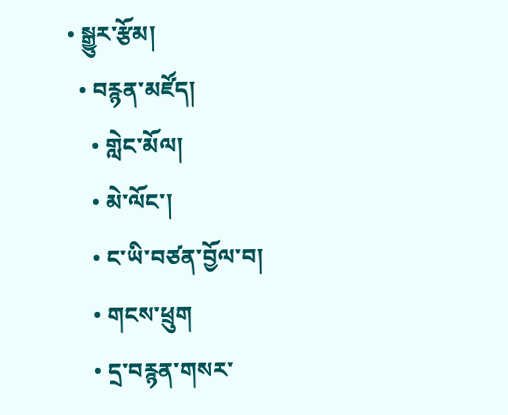• སྒྱུར་རྩོམ།
  • བརྙན་མཛོད།
    • གླེང་མོལ།
    • མེ་ལོང་།
    • ང་ཡི་བཙན་བྱོལ་བ།
    • གངས་ཕྲུག
    • དྲ་བརྙན་གསར་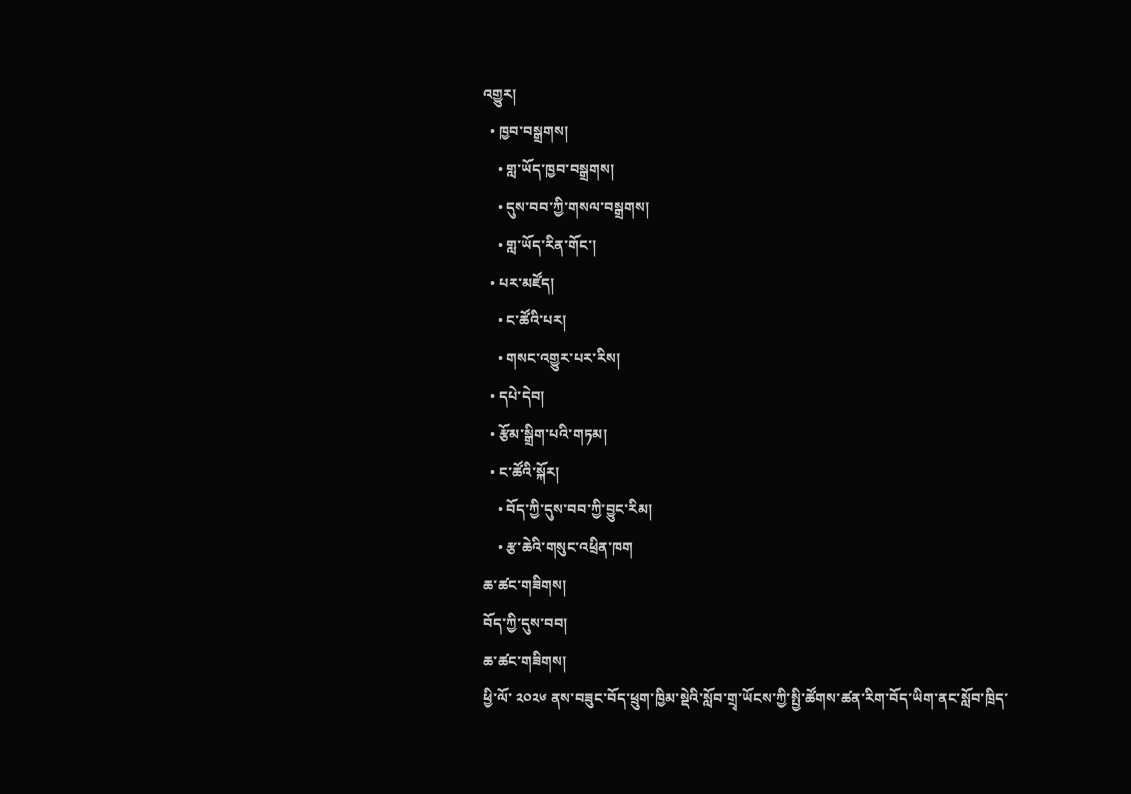འགྱུར།
  • ཁྱབ་བསྒྲགས།
    • གླ་ཡོད་ཁྱབ་བསྒྲགས།
    • དུས་བབ་ཀྱི་གསལ་བསྒྲགས།
    • གླ་ཡོད་རིན་གོང་།
  • པར་མཛོད།
    • ང་ཚོའི་པར།
    • གསང་འགྱུར་པར་རིས།
  • དཔེ་དེབ།
  • རྩོམ་སྒྲིག་པའི་གཏམ།
  • ང་ཚོའི་སྐོར།
    • བོད་ཀྱི་དུས་བབ་ཀྱི་བྱུང་རིམ།
    • རྩ་ཆེའི་གསུང་འཕྲིན་ཁག
ཆ་ཚང་གཟིགས།
བོད་ཀྱི་དུས་བབ།
ཆ་ཚང་གཟིགས།
ཕྱི་ལོ་ ༢༠༢༦ ནས་བཟུང་བོད་ཕྲུག་ཁྱིམ་སྡེའི་སློབ་གྲྭ་ཡོངས་ཀྱི་སྤྱི་ཚོགས་ཚན་རིག་བོད་ཡིག་ནང་སློབ་ཁྲིད་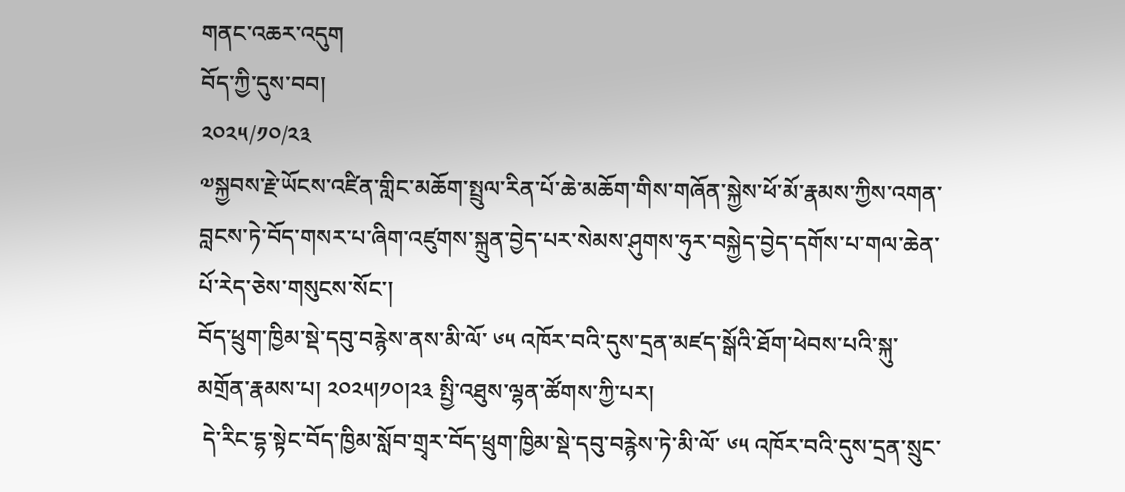གནང་འཆར་འདུག
བོད་ཀྱི་དུས་བབ།
༢༠༢༥/༡༠/༢༣
༧སྐྱབས་རྗེ་ཡོངས་འཛིན་གླིང་མཆོག་སྤྲུལ་རིན་པོ་ཆེ་མཆོག་གིས་གཞོན་སྐྱེས་ཕོ་མོ་རྣམས་ཀྱིས་འགན་བླངས་ཏེ་བོད་གསར་པ་ཞིག་འཛུགས་སྐྲུན་བྱེད་པར་སེམས་ཤུགས་ཧུར་བསྐྱེད་བྱེད་དགོས་པ་གལ་ཆེན་པོ་རེད་ཅེས་གསུངས་སོང་།
བོད་ཕྲུག་ཁྱིམ་སྡེ་དབུ་བརྙེས་ནས་མི་ལོ་ ༦༥ འཁོར་བའི་དུས་དྲན་མཛད་སྒོའི་ཐོག་ཕེབས་པའི་སྐུ་མགྲོན་རྣམས་པ། ༢༠༢༥།༡༠།༢༣ སྤྱི་འཐུས་ལྷན་ཚོགས་ཀྱི་པར།
 དེ་རིང་དྷ་སྟེང་བོད་ཁྱིམ་སློབ་གྲྭར་བོད་ཕྲུག་ཁྱིམ་སྡེ་དབུ་བརྙེས་ཏེ་མི་ལོ་ ༦༥ འཁོར་བའི་དུས་དྲན་སྲུང་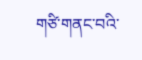གཙི་གནང་བའི་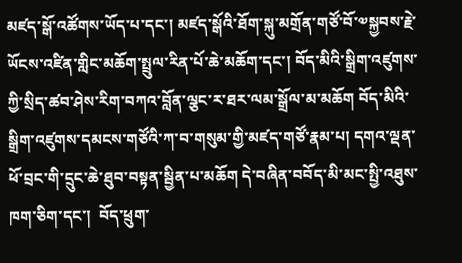མཛད་སྒོ་འཚོགས་ཡོད་པ་དང་། མཛད་སྒོའི་ཐོག་སྐུ་མགྲོན་གཙོ་བོ་༧སྐྱབས་རྗེ་ཡོངས་འཛིན་གླིང་མཆོག་སྤྲུལ་རིན་པོ་ཆེ་མཆོག་དང་། བོད་མིའི་སྒྲིག་འཛུགས་ཀྱི་སྲིད་ཚབ་ཤེས་རིག་བཀའ་བློན་ལྕང་ར་ཐར་ལམ་སྒྲོལ་མ་མཆོག བོད་མིའི་སྒྲིག་འཛུགས་དམངས་གཙོའི་ཀ་བ་གསུམ་གྱི་མཛད་གཙོ་རྣམ་པ། དགའ་ལྡན་ཕོ་བྲང་གི་དྲུང་ཆེ་ཐུབ་བསྟན་སྦྱིན་པ་མཆོག དེ་བཞིན་བབོད་མི་མང་སྤྱི་འཐུས་ཁག་ཅིག་དང་།  བོད་ཕྲུག་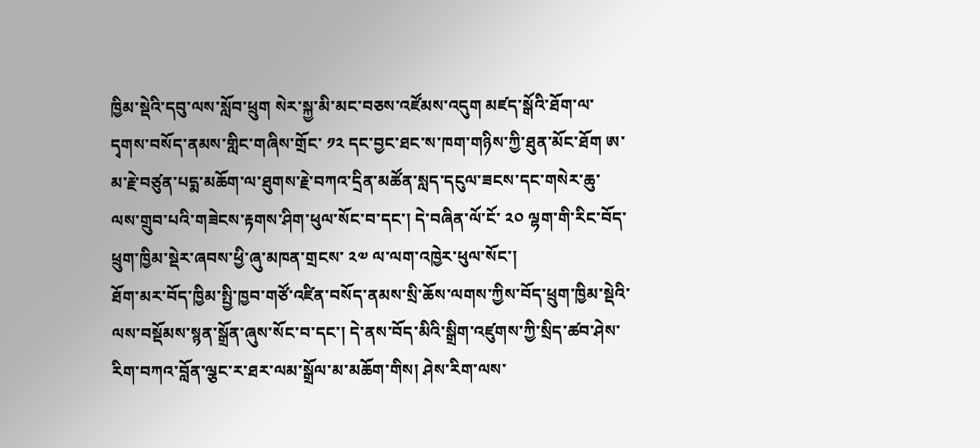ཁྱིམ་སྡེའི་དབུ་ལས་སློབ་ཕྲུག སེར་སྐྱ་མི་མང་བཅས་འཛོམས་འདུག མཛད་སྒོའི་ཐོག་ལ་དྭགས་བསོད་ནམས་གླིང་གཞིས་གྲོང་ ༡༢ དང་བྱང་ཐང་ས་ཁག་གཉིས་ཀྱི་ཐུན་མོང་ཐོག ཨ་མ་རྗེ་བཙུན་པདྨ་མཆོག་ལ་ཐུགས་རྗེ་བཀའ་དྲིན་མཚོན་སླད་དངུལ་ཟངས་དང་གསེར་ཆུ་ལས་གྲུབ་པའི་གཟེངས་རྟགས་ཤིག་ཕུལ་སོང་བ་དང་། དེ་བཞིན་ལོ་ངོ་ ༢༠ ལྷག་གི་རིང་བོད་ཕྲུག་ཁྱིམ་སྡེར་ཞབས་ཕྱི་ཞུ་མཁན་གྲངས་ ༢༧ ལ་ལག་འཁྱེར་ཕུལ་སོང་།
ཐོག་མར་བོད་ཁྱིམ་སྤྱི་ཁྱབ་གཙོ་འཛིན་བསོད་ནམས་སྲི་ཆོས་ལགས་ཀྱིས་བོད་ཕྲུག་ཁྱིམ་སྡེའི་ལས་བསྡོམས་སྙན་སྒྲོན་ཞུས་སོང་བ་དང་། དེ་ནས་བོད་མིའི་སྒྲིག་འཛུགས་ཀྱི་སྲིད་ཚབ་ཤེས་རིག་བཀའ་བློན་ལྕང་ར་ཐར་ལམ་སྒྲོལ་མ་མཆོག་གིས། ཤེས་རིག་ལས་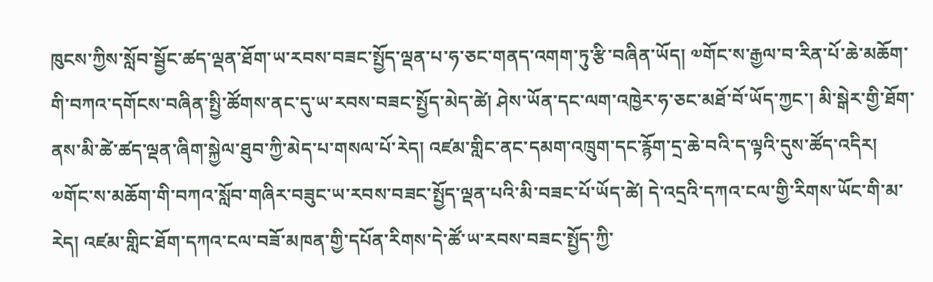ཁུངས་ཀྱིས་སློབ་སྦྱོང་ཚད་ལྡན་ཐོག་ཡ་རབས་བཟང་སྤྱོད་ལྡན་པ་ཧ་ཅང་གནད་འགག་ཏུ་རྩི་བཞིན་ཡོད། ༧གོང་ས་རྒྱལ་བ་རིན་པོ་ཆེ་མཆོག་གི་བཀའ་དགོངས་བཞིན་སྤྱི་ཚོགས་ནང་དུ་ཡ་རབས་བཟང་སྤྱོད་མེད་ཚེ། ཤེས་ཡོན་དང་ལག་འཁྱེར་ཧ་ཅང་མཐོ་བོ་ཡོད་ཀྱང་། མི་སྒེར་གྱི་ཐོག་ནས་མི་ཚེ་ཚད་ལྡན་ཞིག་སྐྱེལ་ཐུབ་ཀྱི་མེད་པ་གསལ་པོ་རེད། འཛམ་གླིང་ནང་དམག་འཁྲུག་དང་རྙོག་དྲ་ཆེ་བའི་ད་ལྟའི་དུས་ཚོད་འདིར། ༧གོང་ས་མཆོག་གི་བཀའ་སློབ་གཞིར་བཟུང་ཡ་རབས་བཟང་སྤྱོད་ལྡན་པའི་མི་བཟང་པོ་ཡོད་ཚེ། དེ་འདྲའི་དཀའ་ངལ་གྱི་རིགས་ཡོང་གི་མ་རེད། འཛམ་གླིང་ཐོག་དཀའ་ངལ་བཟོ་མཁན་གྱི་དཔོན་རིགས་དེ་ཚོ་ཡ་རབས་བཟང་སྤྱོད་ཀྱི་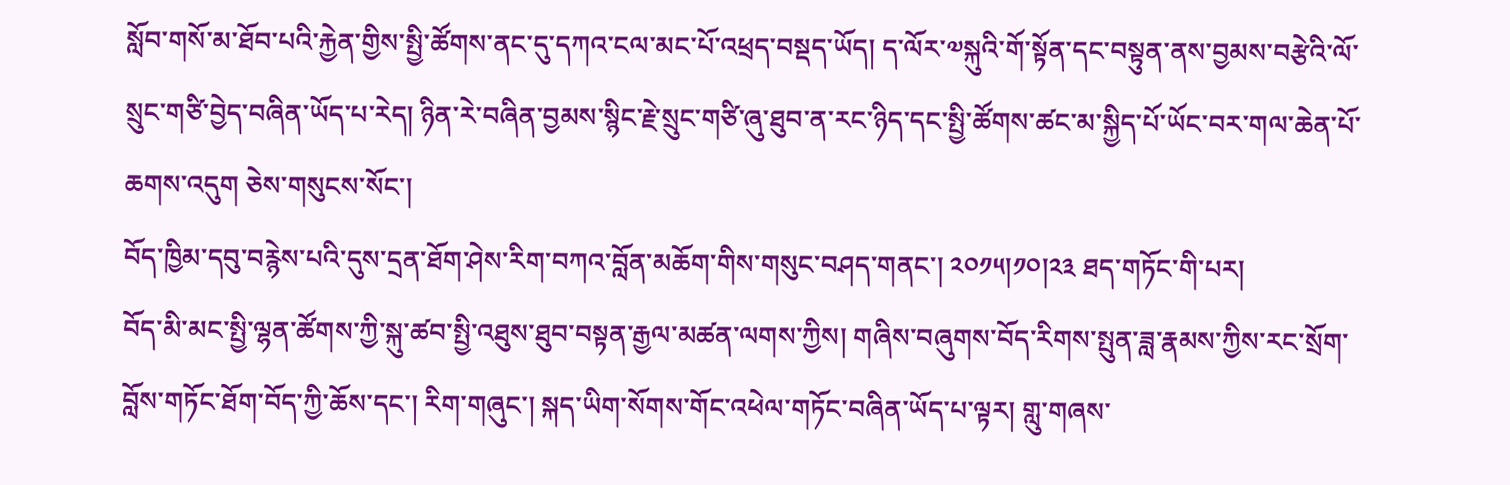སློབ་གསོ་མ་ཐོབ་པའི་རྐྱེན་གྱིས་སྤྱི་ཚོགས་ནང་དུ་དཀའ་ངལ་མང་པོ་འཕྲད་བསྡད་ཡོད། ད་ལོར་༧སྐུའི་གོ་སྟོན་དང་བསྟུན་ནས་བྱམས་བརྩེའི་ལོ་སྲུང་གཙི་བྱེད་བཞིན་ཡོད་པ་རེད། ཉིན་རེ་བཞིན་བྱམས་སྙིང་རྗེ་སྲུང་གཙི་ཞུ་ཐུབ་ན་རང་ཉིད་དང་སྤྱི་ཚོགས་ཚང་མ་སྐྱིད་པོ་ཡོང་བར་གལ་ཆེན་པོ་ཆགས་འདུག ཅེས་གསུངས་སོང་།
བོད་ཁྱིམ་དབུ་བརྙེས་པའི་དུས་དྲན་ཐོག་ཤེས་རིག་བཀའ་བློན་མཆོག་གིས་གསུང་བཤད་གནང་། ༢༠༡༥།༡༠།༢༣ ཐད་གཏོང་གི་པར།
བོད་མི་མང་སྤྱི་ལྷན་ཚོགས་ཀྱི་སྐུ་ཚབ་སྤྱི་འཐུས་ཐུབ་བསྟན་རྒྱལ་མཚན་ལགས་ཀྱིས། གཞིས་བཞུགས་བོད་རིགས་སྤུན་ཟླ་རྣམས་ཀྱིས་རང་སྲོག་བློས་གཏོང་ཐོག་བོད་ཀྱི་ཆོས་དང་། རིག་གཞུང་། སྐད་ཡིག་སོགས་གོང་འཕེལ་གཏོང་བཞིན་ཡོད་པ་ལྟར། གླུ་གཞས་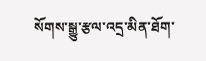སོགས་སྒྱུ་རྩལ་འདྲ་མིན་ཐོག་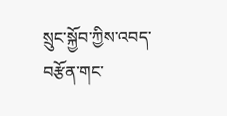སྲུང་སྐྱོབ་ཀྱིས་འབད་བརྩོན་གང་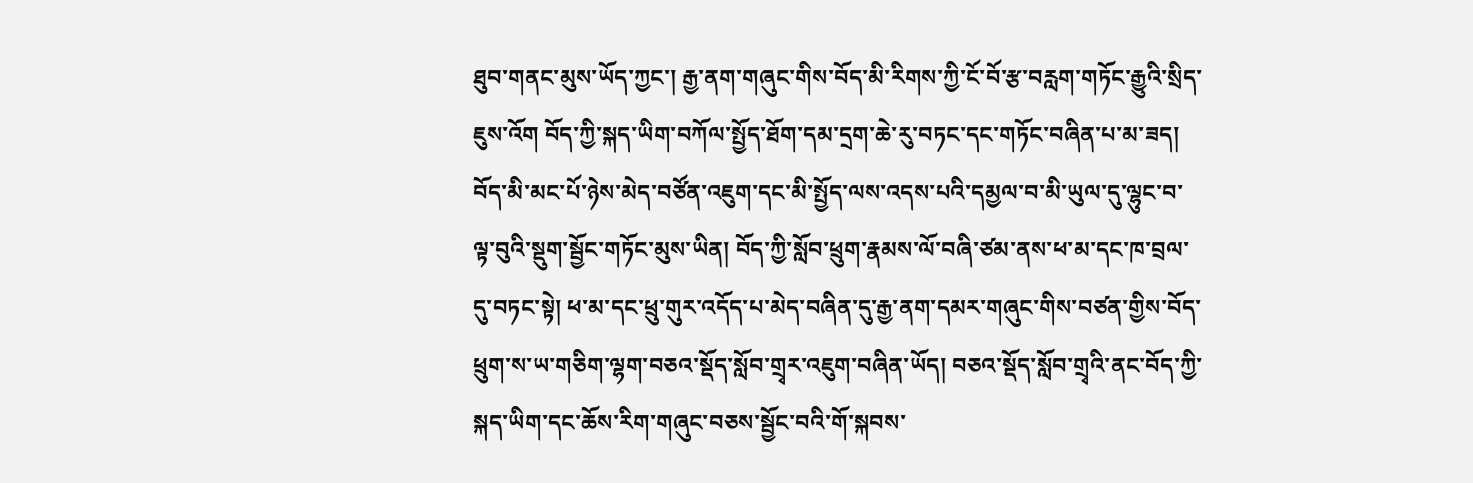ཐུབ་གནང་མུས་ཡོད་ཀྱང་། རྒྱ་ནག་གཞུང་གིས་བོད་མི་རིགས་ཀྱི་ངོ་བོ་རྩ་བརླག་གཏོང་རྒྱུའི་སྲིད་ཇུས་འོག བོད་ཀྱི་སྐད་ཡིག་བཀོལ་སྤྱོད་ཐོག་དམ་དྲག་ཆེ་རུ་བཏང་དང་གཏོང་བཞིན་པ་མ་ཟད། བོད་མི་མང་པོ་ཉེས་མེད་བཙོན་འཇུག་དང་མི་སྤྱོད་ལས་འདས་པའི་དམྱལ་བ་མི་ཡུལ་དུ་ལྷུང་བ་ལྟ་བུའི་སྡུག་སྦྱོང་གཏོང་མུས་ཡིན། བོད་ཀྱི་སློབ་ཕྲུག་རྣམས་ལོ་བཞི་ཙམ་ནས་ཕ་མ་དང་ཁ་བྲལ་དུ་བཏང་སྟེ། ཕ་མ་དང་ཕྲུ་གུར་འདོད་པ་མེད་བཞིན་དུ་རྒྱ་ནག་དམར་གཞུང་གིས་བཙན་གྱིས་བོད་ཕྲུག་ས་ཡ་གཅིག་ལྷག་བཅའ་སྡོད་སློབ་གྲྭར་འཇུག་བཞིན་ཡོད། བཅའ་སྡོད་སློབ་གྲྭའི་ནང་བོད་ཀྱི་སྐད་ཡིག་དང་ཆོས་རིག་གཞུང་བཅས་སྦྱོང་བའི་གོ་སྐབས་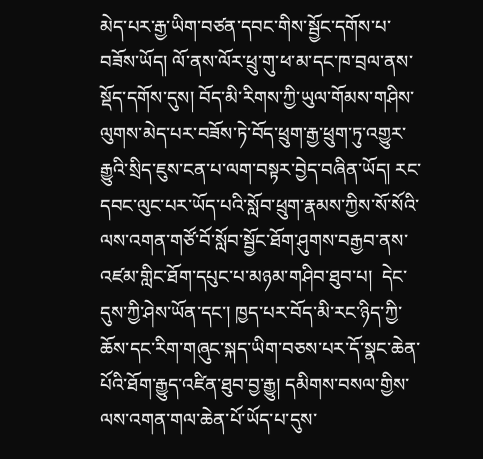མེད་པར་རྒྱ་ཡིག་བཙན་དབང་གིས་སྦྱོང་དགོས་པ་བཟོས་ཡོད། ལོ་ནས་ལོར་ཕྲུ་གུ་ཕ་མ་དང་ཁ་བྲལ་ནས་སྡོད་དགོས་དུས། བོད་མི་རིགས་ཀྱི་ཡུལ་གོམས་གཤིས་ལུགས་མེད་པར་བཟོས་ཏེ་བོད་ཕྲུག་རྒྱ་ཕྲུག་ཏུ་འགྱུར་རྒྱུའི་སྲིད་ཇུས་ངན་པ་ལག་བསྟར་བྱེད་བཞིན་ཡོད། རང་དབང་ལུང་པར་ཡོད་པའི་སློབ་ཕྲུག་རྣམས་ཀྱིས་སོ་སོའི་ལས་འགན་གཙོ་བོ་སློབ་སྦྱོང་ཐོག་ཤུགས་བརྒྱབ་ནས་འཛམ་གླིང་ཐོག་དཔུང་པ་མཉམ་གཤིབ་ཐུབ་པ།  དེང་དུས་ཀྱི་ཤེས་ཡོན་དང་། ཁྱད་པར་བོད་མི་རང་ཉིད་ཀྱི་ཆོས་དང་རིག་གཞུང་སྐད་ཡིག་བཅས་པར་དོ་སྣང་ཆེན་པོའི་ཐོག་རྒྱུད་འཛིན་ཐུབ་བྱ་རྒྱུ། དམིགས་བསལ་གྱིས་ལས་འགན་གལ་ཆེན་པོ་ཡོད་པ་དུས་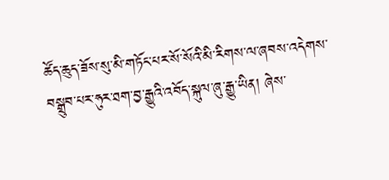ཚོད་ཆུད་ཟོས་སུ་མི་གཏོང་པར་སོ་སོའི་མི་རིགས་ལ་ཞབས་འདེགས་བསྒྲུབ་པར་ཧུར་ཐག་བྱ་རྒྱུའི་འབོད་སྐུལ་ཞུ་རྒྱུ་ཡིན། ཞེས་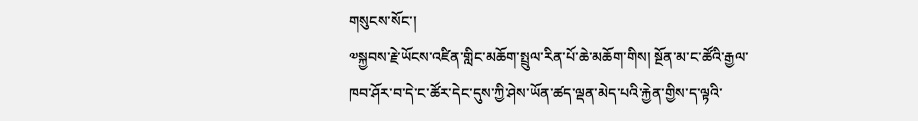གསུངས་སོང་།
༧སྐྱབས་རྗེ་ཡོངས་འཛིན་གླིང་མཆོག་སྤྲུལ་རིན་པོ་ཆེ་མཆོག་གིས། སྔོན་མ་ང་ཚོའི་རྒྱལ་ཁབ་ཤོར་བ་དེ་ང་ཚོར་དེང་དུས་ཀྱི་ཤེས་ཡོན་ཚད་ལྡན་མེད་པའི་རྐྱེན་གྱིས་ད་ལྟའི་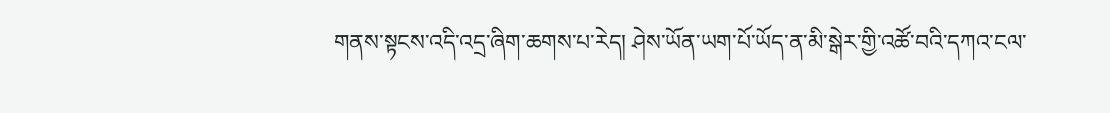གནས་སྟངས་འདི་འདྲ་ཞིག་ཆགས་པ་རེད། ཤེས་ཡོན་ཡག་པོ་ཡོད་ན་མི་སྒེར་གྱི་འཚོ་བའི་དཀའ་ངལ་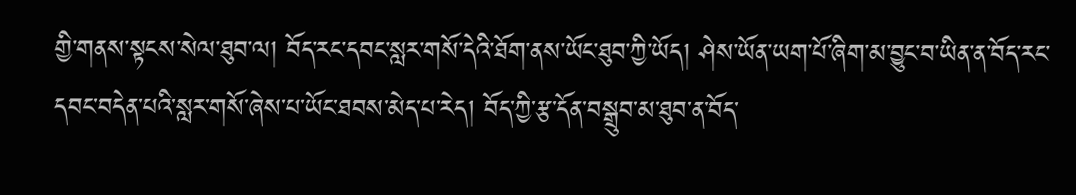གྱི་གནས་སྟངས་སེལ་ཐུབ་ལ། བོད་རང་དབང་སླར་གསོ་དེའི་ཐོག་ནས་ཡོང་ཐུབ་ཀྱི་ཡོད། ཤེས་ཡོན་ཡག་པོ་ཞིག་མ་བྱུང་བ་ཡིན་ན་བོད་རང་དབང་བདེན་པའི་སླར་གསོ་ཞེས་པ་ཡོང་ཐབས་མེད་པ་རེད། བོད་ཀྱི་རྩ་དོན་བསྒྲུབ་མ་ཐུབ་ན་བོད་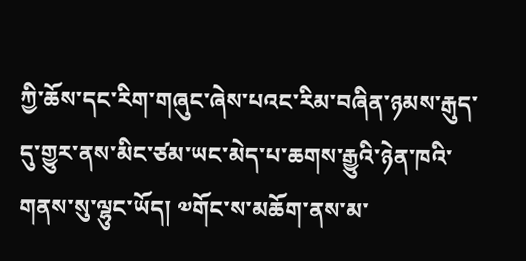ཀྱི་ཆོས་དང་རིག་གཞུང་ཞེས་པའང་རིམ་བཞིན་ཉམས་རྒུད་དུ་གྱུར་ནས་མིང་ཙམ་ཡང་མེད་པ་ཆགས་རྒྱུའི་ཉེན་ཁའི་གནས་སུ་ལྷུང་ཡོད། ༧གོང་ས་མཆོག་ནས་མ་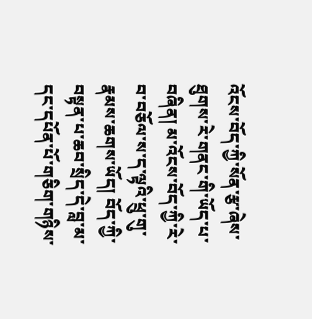འོངས་བོད་ཀྱི་སོན་རྩ་ཞེས་ཐུགས་རེ་གནང་གི་ཡོད་པ་བཞིན། མ་འོངས་བོད་ཀྱི་རེ་བ་བཅོལ་ས་ད་ལྟའི་ཕྲུ་གུ་རྣམས་ཆགས་ཡོད། བོད་ཀྱི་བསྟན་པ་ཆབ་སྲིད་དེ་བླ་མ་དང་དཔོན་པོ་གཅིག་གཉིས་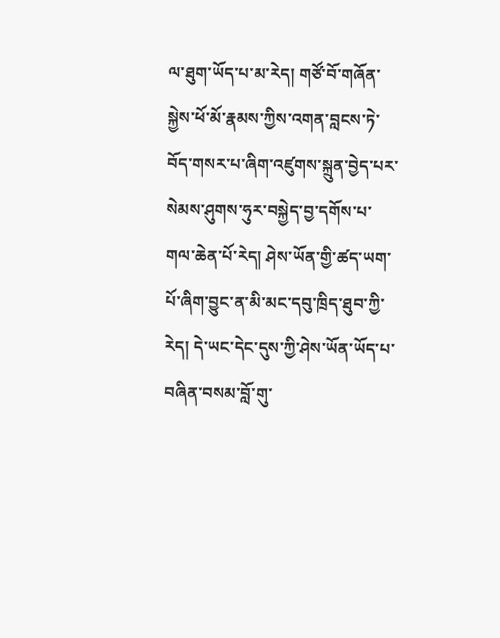ལ་ཐུག་ཡོད་པ་མ་རེད། གཙོ་བོ་གཞོན་སྐྱེས་ཕོ་མོ་རྣམས་ཀྱིས་འགན་བླངས་ཏེ་བོད་གསར་པ་ཞིག་འཛུགས་སྐྲུན་བྱེད་པར་སེམས་ཤུགས་ཧུར་བསྐྱེད་བྱ་དགོས་པ་གལ་ཆེན་པོ་རེད། ཤེས་ཡོན་གྱི་ཚད་ཡག་པོ་ཞིག་བྱུང་ན་མི་མང་དབུ་ཁྲིད་ཐུབ་ཀྱི་རེད། དེ་ཡང་དེང་དུས་ཀྱི་ཤེས་ཡོན་ཡོད་པ་བཞིན་བསམ་བློ་གུ་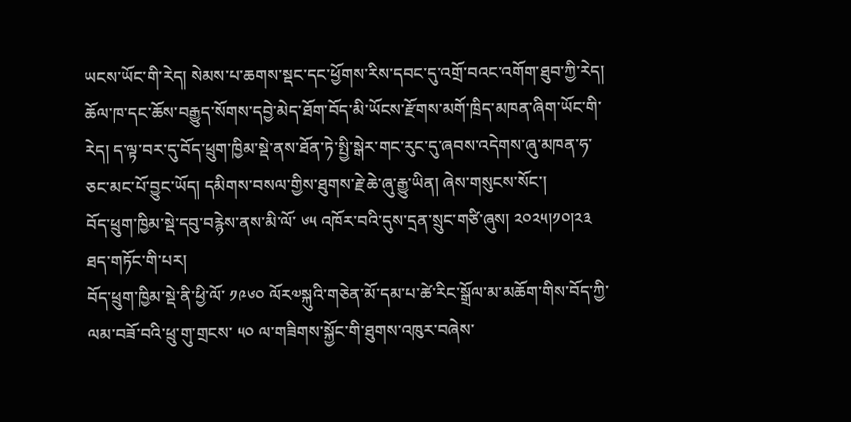ཡངས་ཡོང་གི་རེད། སེམས་པ་ཆགས་སྡང་དང་ཕྱོགས་རིས་དབང་དུ་འགྲོ་བའང་འགོག་ཐུབ་ཀྱི་རེད། ཆོལ་ཁ་དང་ཆོས་བརྒྱུད་སོགས་དབྱེ་མེད་ཐོག་བོད་མི་ཡོངས་རྫོགས་མགོ་ཁྲིད་མཁན་ཞིག་ཡོང་གི་རེད། ད་ལྟ་བར་དུ་བོད་ཕྲུག་ཁྱིམ་སྡེ་ནས་ཐོན་ཏེ་སྤྱི་སྒེར་གང་རུང་དུ་ཞབས་འདེགས་ཞུ་མཁན་ཧ་ཅང་མང་པོ་བྱུང་ཡོད། དམིགས་བསལ་གྱིས་ཐུགས་རྗེ་ཆེ་ཞུ་རྒྱུ་ཡིན། ཞེས་གསུངས་སོང་།
བོད་ཕྲུག་ཁྱིམ་སྡེ་དབུ་བརྙེས་ནས་མི་ལོ་ ༦༥ འཁོར་བའི་དུས་དྲན་སྲུང་གཙི་ཞུས། ༢༠༢༥།༡༠།༢༣ ཐད་གཏོང་གི་པར།
བོད་ཕྲུག་ཁྱིམ་སྡེ་ནི་ཕྱི་ལོ་ ༡༩༦༠ ལོར༧སྐུའི་གཅེན་མོ་དམ་པ་ཚེ་རིང་སྒྲོལ་མ་མཆོག་གིས་བོད་ཀྱི་ལམ་བཟོ་བའི་ཕྲུ་གུ་གྲངས་ ༥༠ ལ་གཟིགས་སྐྱོང་གི་ཐུགས་འཁུར་བཞེས་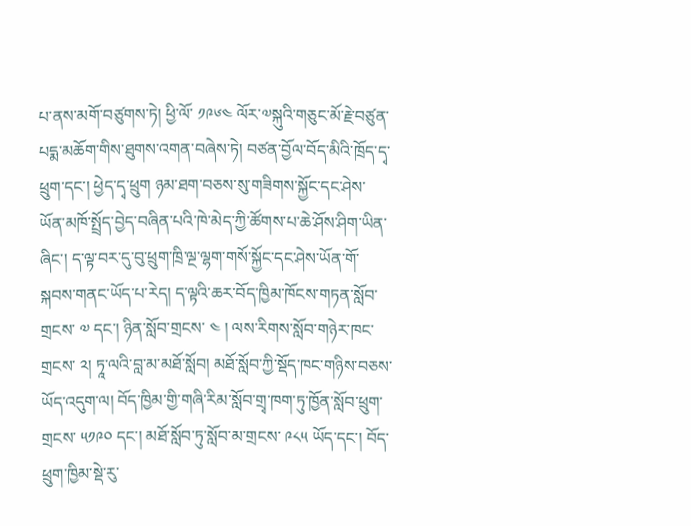པ་ནས་མགོ་བཙུགས་ཏེ། ཕྱི་ལོ་ ༡༩༦༤ ལོར་༧སྐུའི་གཅུང་མོ་རྗེ་བཙུན་པདྨ་མཆོག་གིས་ཐུགས་འགན་བཞེས་ཏེ། བཙན་བྱོལ་བོད་མིའི་ཁྲོད་དྭ་ཕྲུག་དང་། ཕྱེད་དྭ་ཕྲུག ཉམ་ཐག་བཅས་སུ་གཟིགས་སྐྱོང་དང་ཤེས་ཡོན་མཁོ་སྤྲོད་བྱེད་བཞིན་པའི་ཁེ་མེད་ཀྱི་ཚོགས་པ་ཆེ་ཤོས་ཤིག་ཡིན་ཞིང་། ད་ལྟ་བར་དུ་བུ་ཕྲུག་ཁྲི་ལྔ་ལྷག་གསོ་སྐྱོང་དང་ཤེས་ཡོན་གོ་སྐབས་གནང་ཡོད་པ་རེད། ད་ལྟའི་ཆར་བོད་ཁྱིམ་ཁོངས་གཏན་སློབ་གྲངས་ ༧ དང་། ཉིན་སློབ་གྲངས་ ༤ ། ལས་རིགས་སློབ་གཉེར་ཁང་གྲངས་ ༢། ཏཱ་ལའི་བླ་མ་མཐོ་སློབ། མཐོ་སློབ་ཀྱི་སྡོད་ཁང་གཉིས་བཅས་ཡོད་འདུག་ལ། བོད་ཁྱིམ་གྱི་གཞི་རིམ་སློབ་གྲྭ་ཁག་ཏུ་ཁྱོན་སློབ་ཕྲུག་གྲངས་ ༥༡༩༠ དང་། མཐོ་སློབ་ཏུ་སློབ་མ་གྲངས་ ༩༨༥ ཡོད་དང་། བོད་ཕྲུག་ཁྱིམ་སྡེ་རུ་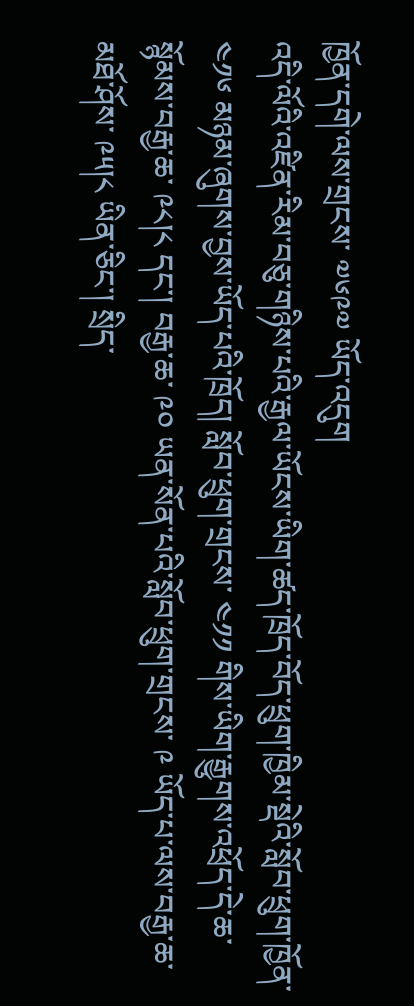ཁྱོན་དགེ་ལས་གྲངས་ ༧༦༩༧ ཡོད་འདུག
འདི་ལོའི་འཛིན་རིམ་བཅུ་གཉིས་པའི་རྒྱལ་ཡོངས་ཡིག་ཚད་ཁྲོད་བོད་ཕྲུག་ཁྱིམ་སྡེའི་སློབ་ཕྲུག་ཁྱོན་ ༤༡༦ མཉམ་ཞུགས་བྱས་ཡོད་པའི་ཁྲོད། སློབ་ཕྲུག་གྲངས་ ༤༡༡ གིས་ཡིག་རྒྱུགས་འཕྲོད་དེ་ཆ་སྙོམས་བརྒྱ་ཆ་ ༩༨།༨ དང་། བརྒྱ་ཆ་ ༩༠ ཡན་སོན་པའི་སློབ་ཕྲུག་གྲངས་ ༩ ཡོད་པ་ལས་བརྒྱ་ཆ་མཐོ་ཤོས་ ༩༥།༨ ཡིན་ཅིང་། སྲིད་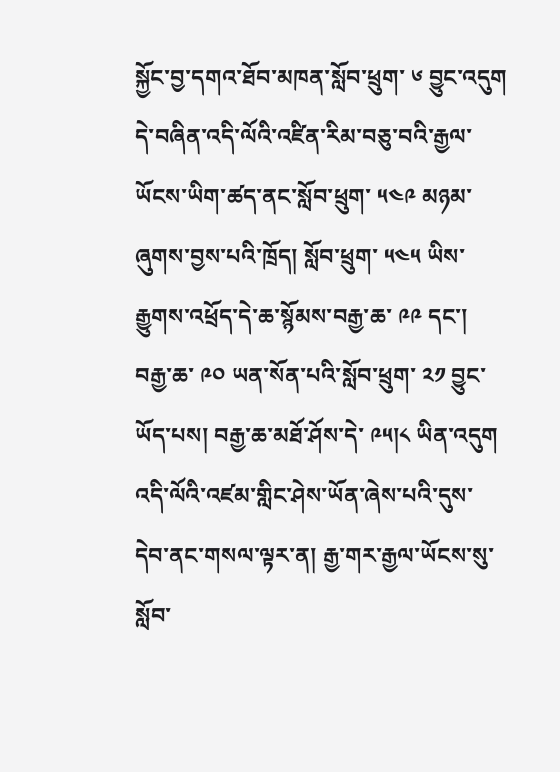སྐྱོང་བྱ་དགའ་ཐོབ་མཁན་སློབ་ཕྲུག་ ༦ བྱུང་འདུག དེ་བཞིན་འདི་ལོའི་འཛིན་རིམ་བཅུ་བའི་རྒྱལ་ཡོངས་ཡིག་ཚད་ནང་སློབ་ཕྲུག་ ༥༤༩ མཉམ་ཞུགས་བྱས་པའི་ཁྲོད། སློབ་ཕྲུག་ ༥༤༥ ཡིས་རྒྱུགས་འཕྲོད་དེ་ཆ་སྙོམས་བརྒྱ་ཆ་ ༩༩ དང་། བརྒྱ་ཆ་ ༩༠ ཡན་སོན་པའི་སློབ་ཕྲུག་ ༢༡ བྱུང་ཡོད་པས། བརྒྱ་ཆ་མཐོ་ཤོས་དེ་ ༩༥།༨ ཡིན་འདུག འདི་ལོའི་འཛམ་གླིང་ཤེས་ཡོན་ཞེས་པའི་དུས་དེབ་ནང་གསལ་ལྟར་ན། རྒྱ་གར་རྒྱལ་ཡོངས་སུ་སློབ་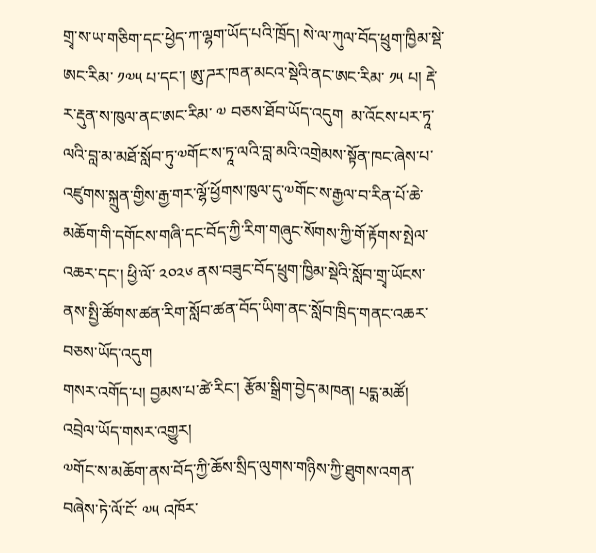གྲྭ་ས་ཡ་གཅིག་དང་ཕྱེད་ཀ་ལྷག་ཡོད་པའི་ཁྲོད། སེ་ལ་ཀུལ་བོད་ཕྲུག་ཁྱིམ་སྡེ་ཨང་རིམ་ ༡༧༥ པ་དང་། ཨུ་ཌར་ཁན་མངའ་སྡེའི་ནང་ཨང་རིམ་ ༡༥ པ། རྡེ་ར་རྡུན་ས་ཁུལ་ནང་ཨང་རིམ་ ༧ བཅས་ཐོབ་ཡོད་འདུག  མ་འོངས་པར་ཏཱ་ལའི་བླ་མ་མཐོ་སློབ་ཏུ་༧གོང་ས་ཏཱ་ལའི་བླ་མའི་འགྲེམས་སྟོན་ཁང་ཞེས་པ་འཛུགས་སྐྲུན་གྱིས་རྒྱ་གར་ལྷོ་ཕྱོགས་ཁུལ་དུ་༧གོང་ས་རྒྱལ་བ་རིན་པོ་ཆེ་མཆོག་གི་དགོངས་གཞི་དང་བོད་ཀྱི་རིག་གཞུང་སོགས་ཀྱི་གོ་རྟོགས་སྤེལ་འཆར་དང་། ཕྱི་ལོ་ ༢༠༢༦ ནས་བཟུང་བོད་ཕྲུག་ཁྱིམ་སྡེའི་སློབ་གྲྭ་ཡོངས་ནས་སྤྱི་ཚོགས་ཚན་རིག་སློབ་ཚན་བོད་ཡིག་ནང་སློབ་ཁྲིད་གནང་འཆར་བཅས་ཡོད་འདུག
གསར་འགོད་པ། བྱམས་པ་ཚེ་རིང་། རྩོམ་སྒྲིག་བྱེད་མཁན། པདྨ་མཚོ།
འབྲེལ་ཡོད་གསར་འགྱུར།
༧གོང་ས་མཆོག་ནས་བོད་ཀྱི་ཆོས་སྲིད་ལུགས་གཉིས་ཀྱི་ཐུགས་འགན་བཞེས་ཏེ་ལོ་ངོ་ ༧༥ འཁོར་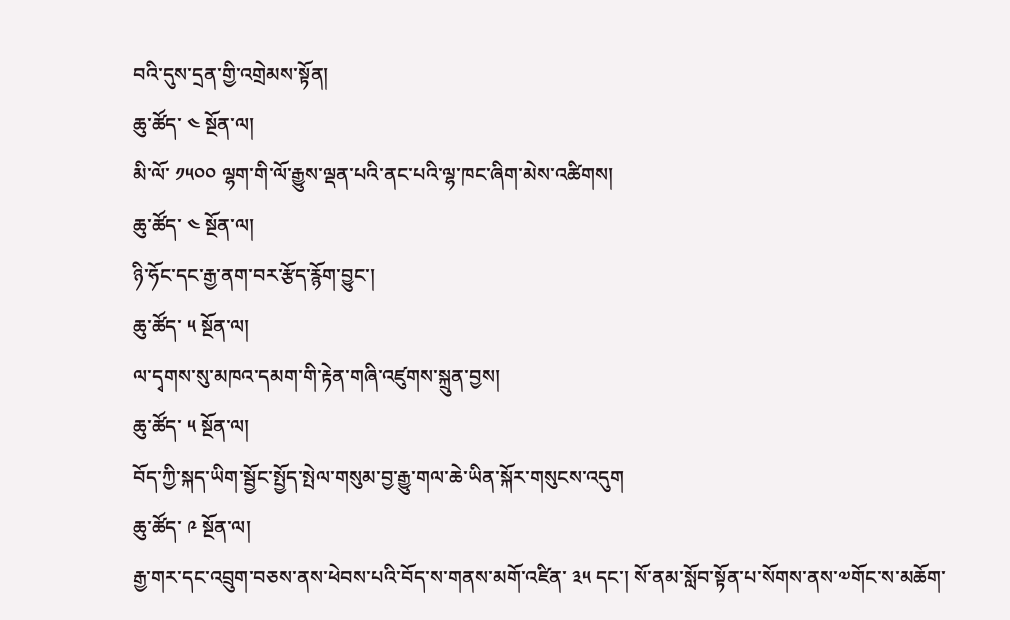བའི་དུས་དྲན་གྱི་འགྲེམས་སྟོན།
ཆུ་ཚོད་ ༤ སྔོན་ལ།
མི་ལོ་ ༡༥༠༠ ལྷག་གི་ལོ་རྒྱུས་ལྡན་པའི་ནང་པའི་ལྷ་ཁང་ཞིག་མེས་འཚིགས།
ཆུ་ཚོད་ ༤ སྔོན་ལ།
ཉི་ཧོང་དང་རྒྱ་ནག་བར་རྩོད་རྙོག་བྱུང་།
ཆུ་ཚོད་ ༥ སྔོན་ལ།
ལ་དྭགས་སུ་མཁའ་དམག་གི་རྟེན་གཞི་འཛུགས་སྐྲུན་བྱས།
ཆུ་ཚོད་ ༥ སྔོན་ལ།
བོད་ཀྱི་སྐད་ཡིག་སྦྱོང་སྤྱོད་སྤེལ་གསུམ་བྱ་རྒྱུ་གལ་ཆེ་ཡིན་སྐོར་གསུངས་འདུག
ཆུ་ཚོད་ ༩ སྔོན་ལ།
རྒྱ་གར་དང་འབྲུག་བཅས་ནས་ཕེབས་པའི་བོད་ས་གནས་མགོ་འཛིན་ ༣༥ དང་། སོ་ནམ་སློབ་སྟོན་པ་སོགས་ནས་༧གོང་ས་མཆོག་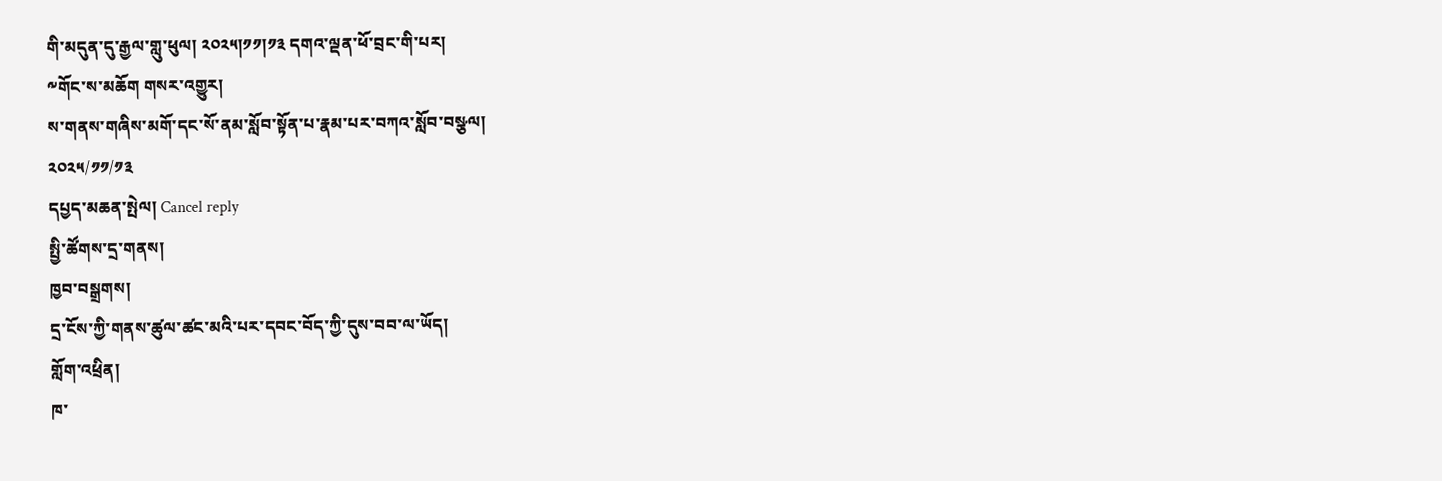གི་མདུན་དུ་རྒྱལ་གླུ་ཕུལ། ༢༠༢༥།༡༡།༡༣ དགའ་ལྡན་ཕོ་བྲང་གི་པར།
༸གོང་ས་མཆོག གསར་འགྱུར།
ས་གནས་གཞིས་མགོ་དང་སོ་ནམ་སློབ་སྟོན་པ་རྣམ་པར་བཀའ་སློབ་བསྩལ།
༢༠༢༥/༡༡/༡༣
དཔྱད་མཆན་སྤེལ། Cancel reply
སྤྱི་ཚོགས་དྲ་གནས།
ཁྱབ་བསྒྲགས།
དྲ་ངོས་ཀྱི་གནས་ཚུལ་ཚང་མའི་པར་དབང་བོད་ཀྱི་དུས་བབ་ལ་ཡོད།
གློག་འཕྲིན།
ཁ་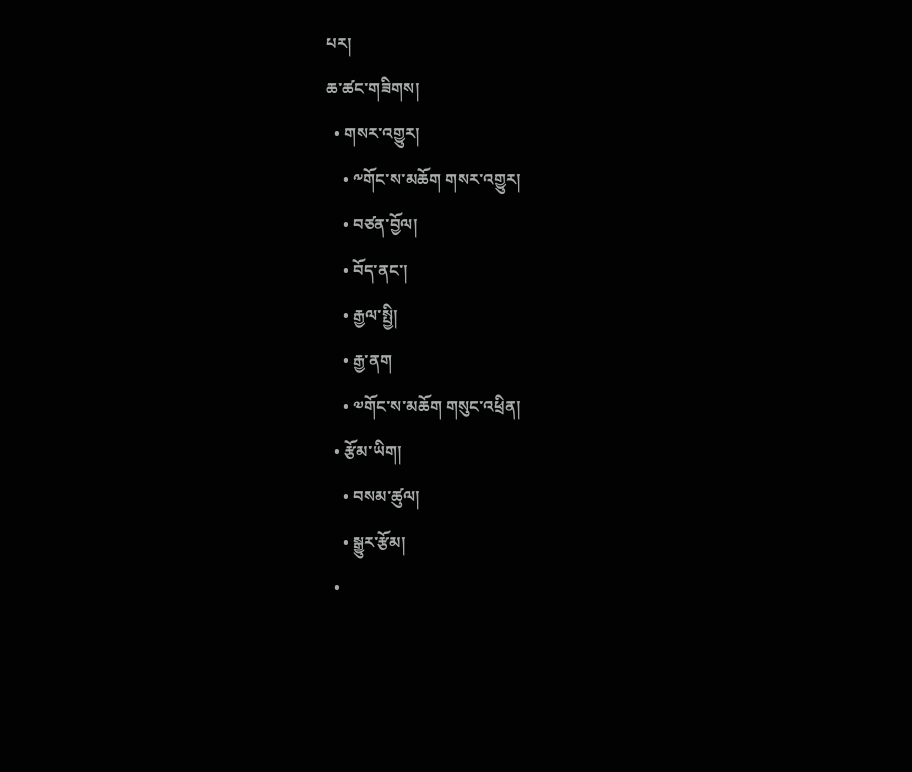པར།
ཆ་ཚང་གཟིགས།
  • གསར་འགྱུར།
    • ༸གོང་ས་མཆོག གསར་འགྱུར།
    • བཙན་བྱོལ།
    • བོད་ནང་།
    • རྒྱལ་སྤྱི།
    • རྒྱ་ནག
    • ༧གོང་ས་མཆོག གསུང་འཕྲིན།
  • རྩོམ་ཡིག།
    • བསམ་ཚུལ།
    • སྒྱུར་རྩོམ།
  •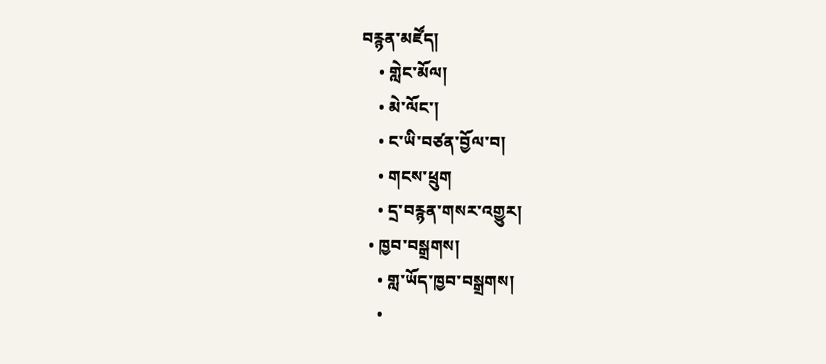བརྙན་མཛོད།
    • གླེང་མོལ།
    • མེ་ལོང་།
    • ང་ཡི་བཙན་བྱོལ་བ།
    • གངས་ཕྲུག
    • དྲ་བརྙན་གསར་འགྱུར།
  • ཁྱབ་བསྒྲགས།
    • གླ་ཡོད་ཁྱབ་བསྒྲགས།
    •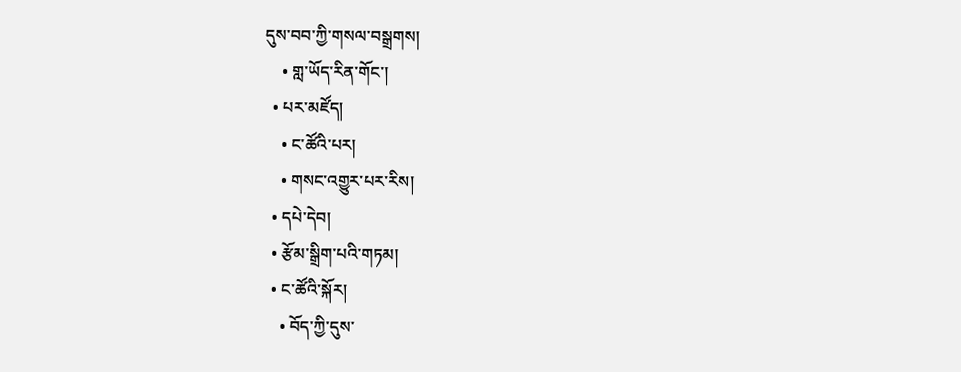དུས་བབ་ཀྱི་གསལ་བསྒྲགས།
    • གླ་ཡོད་རིན་གོང་།
  • པར་མཛོད།
    • ང་ཚོའི་པར།
    • གསང་འགྱུར་པར་རིས།
  • དཔེ་དེབ།
  • རྩོམ་སྒྲིག་པའི་གཏམ།
  • ང་ཚོའི་སྐོར།
    • བོད་ཀྱི་དུས་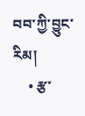བབ་ཀྱི་བྱུང་རིམ།
    • རྩ་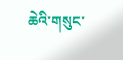ཆེའི་གསུང་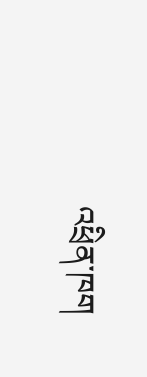འཕྲིན་ཁག